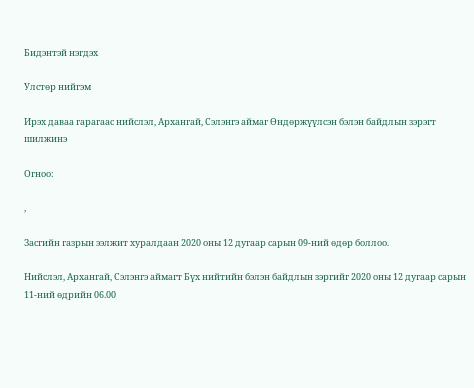Бидэнтэй нэгдэх

Улстөр нийгэм

Ирэх даваа гарагаас нийслэл, Архангай, Сэлэнгэ аймаг Өндөржүүлсэн бэлэн байдлын зэрэгт шилжинэ

Огноо:

,

Засгийн газрын ээлжит хуралдаан 2020 оны 12 дугаар сарын 09-ний өдөр боллоо.

Нийслэл, Архангай, Сэлэнгэ аймагт Бүх нийтийн бэлэн байдлын зэргийг 2020 оны 12 дугаар сарын 11-ний өдрийн 06.00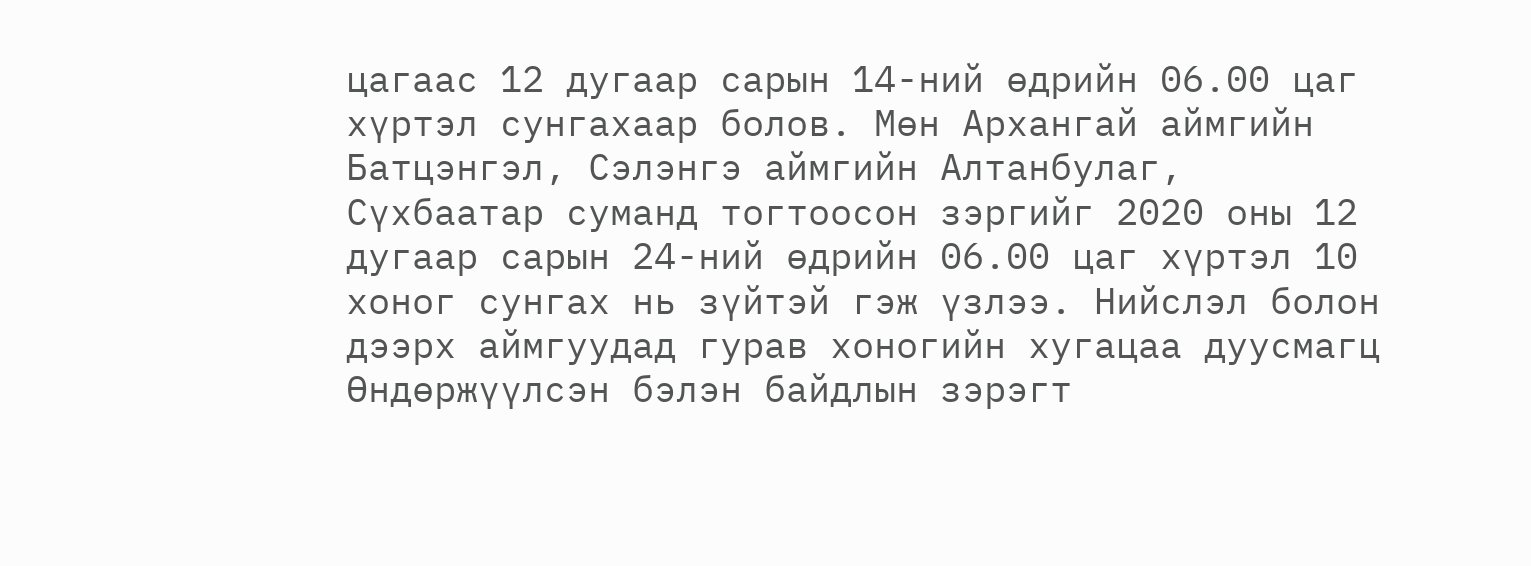цагаас 12 дугаар сарын 14-ний өдрийн 06.00 цаг хүртэл сунгахаар болов. Мөн Архангай аймгийн Батцэнгэл, Сэлэнгэ аймгийн Алтанбулаг, Сүхбаатар суманд тогтоосон зэргийг 2020 оны 12 дугаар сарын 24-ний өдрийн 06.00 цаг хүртэл 10 хоног сунгах нь зүйтэй гэж үзлээ. Нийслэл болон дээрх аймгуудад гурав хоногийн хугацаа дуусмагц Өндөржүүлсэн бэлэн байдлын зэрэгт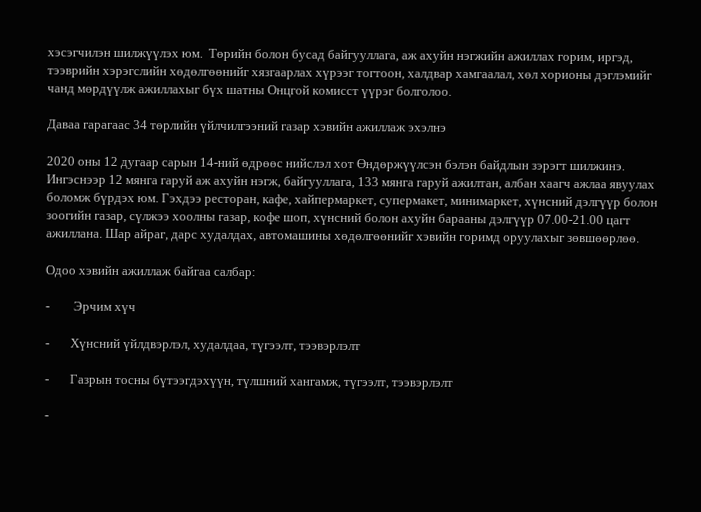хэсэгчилэн шилжүүлэх юм.  Төрийн болон бусад байгууллага, аж ахуйн нэгжийн ажиллах горим, иргэд, тээврийн хэрэгслийн хөдөлгөөнийг хязгаарлах хүрээг тогтоон, халдвар хамгаалал, хөл хорионы дэглэмийг чанд мөрдүүлж ажиллахыг бүх шатны Онцгой комисст үүрэг болголоо.

Даваа гарагаас 34 төрлийн үйлчилгээний газар хэвийн ажиллаж эхэлнэ

2020 оны 12 дугаар сарын 14-ний өдрөөс нийслэл хот Өндөржүүлсэн бэлэн байдлын зэрэгт шилжинэ. Ингэснээр 12 мянга гаруй аж ахуйн нэгж, байгууллага, 133 мянга гаруй ажилтан, албан хаагч ажлаа явуулах боломж бүрдэх юм. Гэхдээ ресторан, кафе, хайпермаркет, супермакет, минимаркет, хүнсний дэлгүүр болон зоогийн газар, сүлжээ хоолны газар, кофе шоп, хүнсний болон ахуйн барааны дэлгүүр 07.00-21.00 цагт ажиллана. Шар айраг, дарс худалдах, автомашины хөдөлгөөнийг хэвийн горимд оруулахыг зөвшөөрлөө.

Одоо хэвийн ажиллаж байгаа салбар:

-        Эрчим хүч

-       Хүнсний үйлдвэрлэл, худалдаа, түгээлт, тээвэрлэлт

-       Газрын тосны бүтээгдэхүүн, түлшний хангамж, түгээлт, тээвэрлэлт

-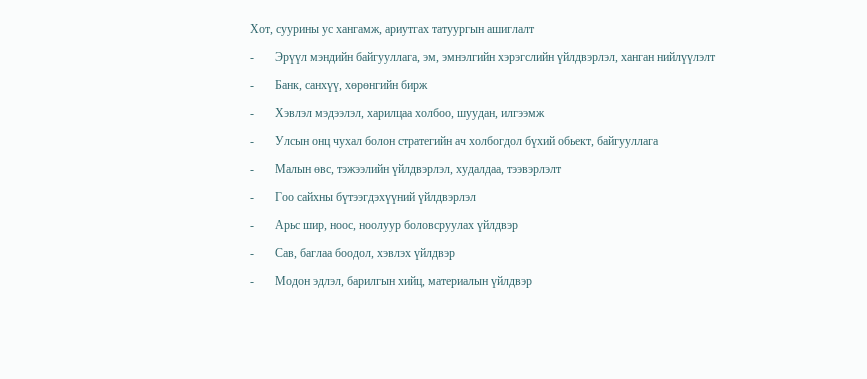Хот, суурины ус хангамж, ариутгах татуургын ашиглалт

-       Эрүүл мэндийн байгууллага, эм, эмнэлгийн хэрэгслийн үйлдвэрлэл, ханган нийлүүлэлт

-       Банк, санхүү, хөрөнгийн бирж

-       Хэвлэл мэдээлэл, харилцаа холбоо, шуудан, илгээмж

-       Улсын онц чухал болон стратегийн ач холбогдол бүхий обьект, байгууллага

-       Малын өвс, тэжээлийн үйлдвэрлэл, худалдаа, тээвэрлэлт

-       Гоо сайхны бүтээгдэхүүний үйлдвэрлэл

-       Арьс шир, ноос, ноолуур боловсруулах үйлдвэр

-       Сав, баглаа боодол, хэвлэх үйлдвэр

-       Модон эдлэл, барилгын хийц, материалын үйлдвэр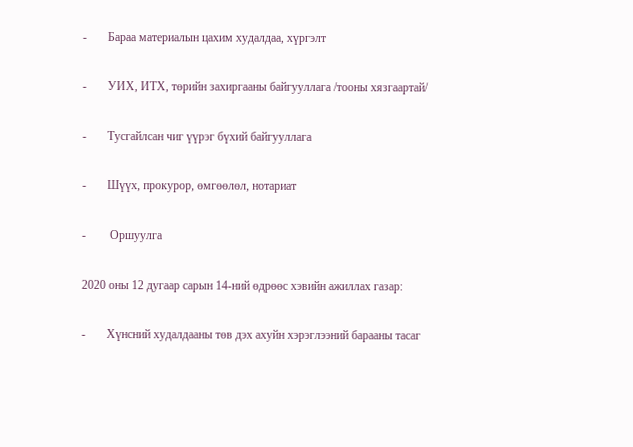-       Бараа материалын цахим худалдаа, хүргэлт

-       УИХ, ИТХ, төрийн захиргааны байгууллага /тооны хязгаартай/

-       Тусгайлсан чиг үүрэг бүхий байгууллага

-       Шүүх, прокурор, өмгөөлөл, нотариат

-        Оршуулга

2020 оны 12 дугаар сарын 14-ний өдрөөс хэвийн ажиллах газар:

-       Хүнсний худалдааны төв дэх ахуйн хэрэглээний барааны тасаг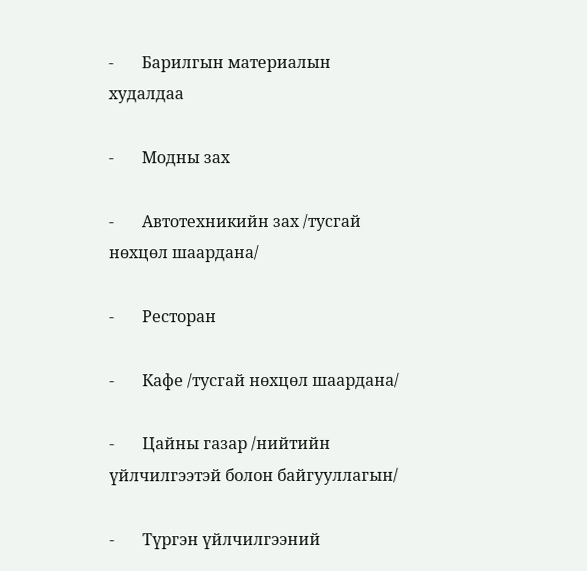-       Барилгын материалын худалдаа

-       Модны зах

-       Автотехникийн зах /тусгай нөхцөл шаардана/

-       Ресторан

-       Кафе /тусгай нөхцөл шаардана/

-       Цайны газар /нийтийн үйлчилгээтэй болон байгууллагын/

-       Түргэн үйлчилгээний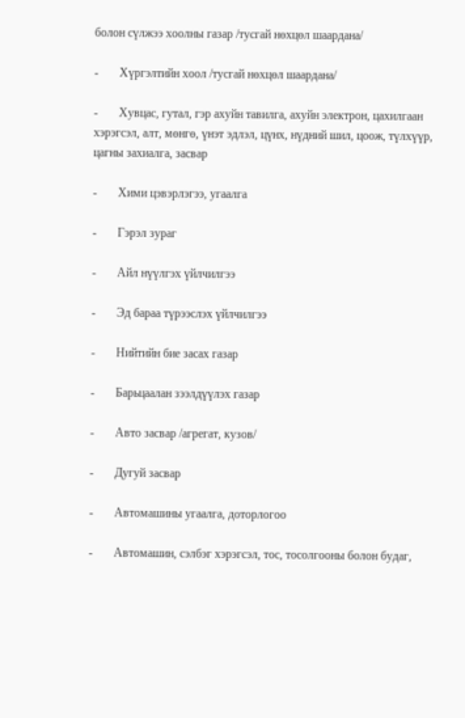болон сүлжээ хоолны газар /тусгай нөхцөл шаардана/

-       Хүргэлтийн хоол /тусгай нөхцөл шаардана/

-       Хувцас, гутал, гэр ахуйн тавилга, ахуйн электрон, цахилгаан хэрэгсэл, алт, мөнгө, үнэт эдлэл, цүнх, нүдний шил, цоож, түлхүүр, цагны захиалга, засвар

-       Хими цэвэрлэгээ, угаалга

-       Гэрэл зураг

-       Айл нүүлгэх үйлчилгээ

-       Эд бараа түрээслэх үйлчилгээ

-       Нийтийн бие засах газар

-       Барьцаалан зээлдүүлэх газар

-       Авто засвар /агрегат, кузов/

-       Дугуй засвар

-       Автомашины угаалга, доторлогоо

-       Автомашин, сэлбэг хэрэгсэл, тос, тосолгооны болон будаг,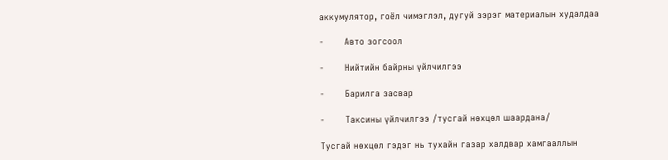аккумулятор, гоёл чимэглэл, дугуй зэрэг материалын худалдаа

-       Авто зогсоол

-       Нийтийн байрны үйлчилгээ

-       Барилга засвар

-       Таксины үйлчилгээ /тусгай нөхцөл шаардана/

Тусгай нөхцөл гэдэг нь тухайн газар халдвар хамгааллын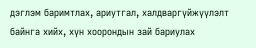дэглэм баримтлах, ариутгал, халдваргүйжүүлэлт байнга хийх, хүн хоорондын зай бариулах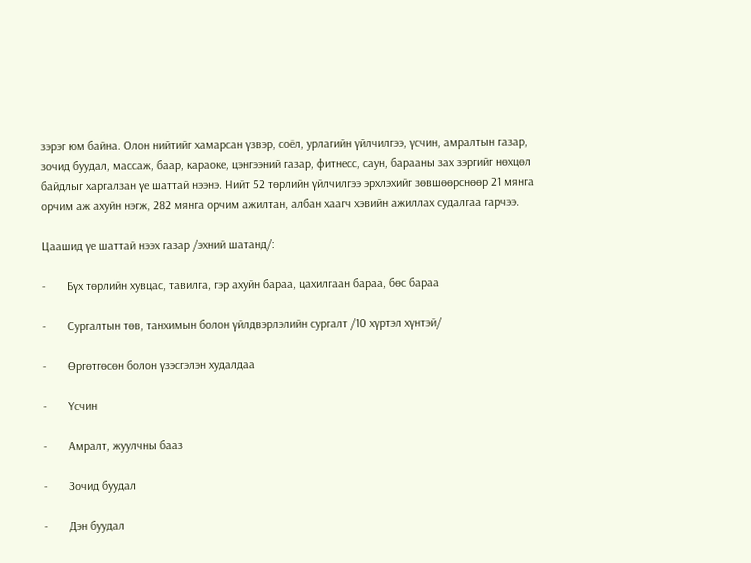зэрэг юм байна. Олон нийтийг хамарсан үзвэр, соёл, урлагийн үйлчилгээ, үсчин, амралтын газар, зочид буудал, массаж, баар, караоке, цэнгээний газар, фитнесс, саун, барааны зах зэргийг нөхцөл байдлыг харгалзан үе шаттай нээнэ. Нийт 52 төрлийн үйлчилгээ эрхлэхийг зөвшөөрснөөр 21 мянга орчим аж ахуйн нэгж, 282 мянга орчим ажилтан, албан хаагч хэвийн ажиллах судалгаа гарчээ.

Цаашид үе шаттай нээх газар /эхний шатанд/:

-       Бүх төрлийн хувцас, тавилга, гэр ахуйн бараа, цахилгаан бараа, бөс бараа

-       Сургалтын төв, танхимын болон үйлдвэрлэлийн сургалт /10 хүртэл хүнтэй/

-       Өргөтгөсөн болон үзэсгэлэн худалдаа

-       Үсчин

-       Амралт, жуулчны бааз

-       Зочид буудал

-       Дэн буудал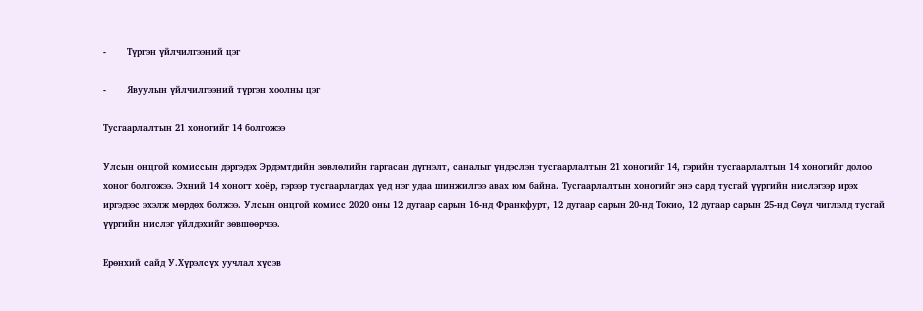-       Түргэн үйлчилгээний цэг

-       Явуулын үйлчилгээний түргэн хоолны цэг

Тусгаарлалтын 21 хоногийг 14 болгожээ

Улсын онцгой комиссын дэргэдэх Эрдэмтдийн зөвлөлийн гаргасан дүгнэлт, саналыг үндэслэн тусгаарлалтын 21 хоногийг 14, гэрийн тусгаарлалтын 14 хоногийг долоо хоног болгожээ. Эхний 14 хоногт хоёр, гэрээр тусгаарлагдах үед нэг удаа шинжилгээ авах юм байна. Тусгаарлалтын хоногийг энэ сард тусгай үүргийн нислэгээр ирэх иргэдээс эхэлж мөрдөх болжээ. Улсын онцгой комисс 2020 оны 12 дугаар сарын 16-нд Франкфурт, 12 дугаар сарын 20-нд Токио, 12 дугаар сарын 25-нд Сөүл чиглэлд тусгай үүргийн нислэг үйлдэхийг зөвшөөрчээ.

Ерөнхий сайд У.Хүрэлсүх уучлал хүсэв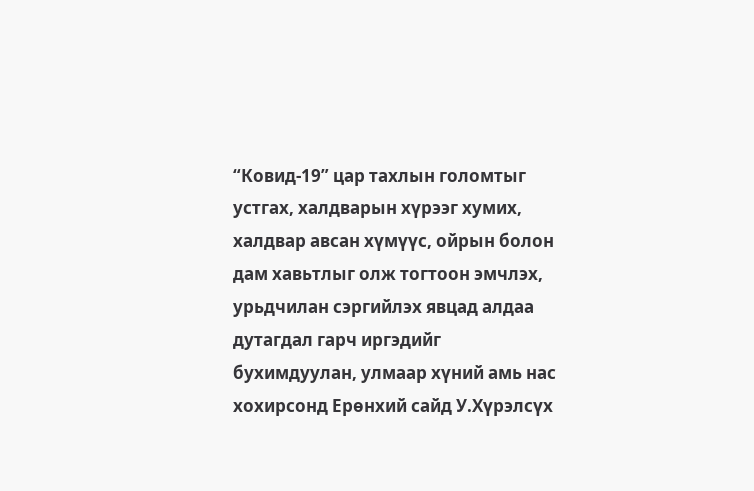“Ковид-19” цар тахлын голомтыг устгах, халдварын хүрээг хумих, халдвар авсан хүмүүс, ойрын болон дам хавьтлыг олж тогтоон эмчлэх, урьдчилан сэргийлэх явцад алдаа дутагдал гарч иргэдийг бухимдуулан, улмаар хүний амь нас хохирсонд Ерөнхий сайд У.Хүрэлсүх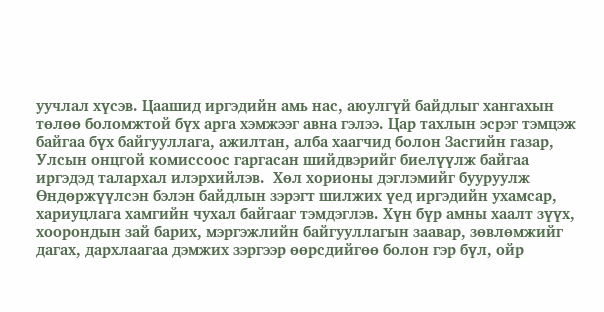уучлал хүсэв. Цаашид иргэдийн амь нас, аюулгүй байдлыг хангахын төлөө боломжтой бүх арга хэмжээг авна гэлээ. Цар тахлын эсрэг тэмцэж байгаа бүх байгууллага, ажилтан, алба хаагчид болон Засгийн газар, Улсын онцгой комиссоос гаргасан шийдвэрийг биелүүлж байгаа иргэдэд талархал илэрхийлэв.  Хөл хорионы дэглэмийг бууруулж Өндөржүүлсэн бэлэн байдлын зэрэгт шилжих үед иргэдийн ухамсар, хариуцлага хамгийн чухал байгааг тэмдэглэв. Хүн бүр амны хаалт зүүх, хоорондын зай барих, мэргэжлийн байгууллагын заавар, зөвлөмжийг дагах, дархлаагаа дэмжих зэргээр өөрсдийгөө болон гэр бүл, ойр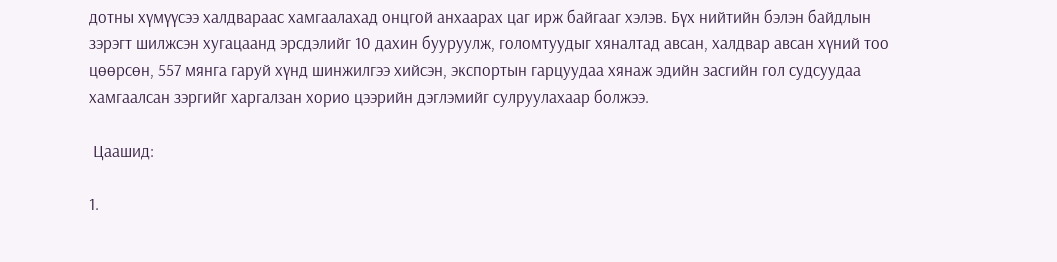дотны хүмүүсээ халдвараас хамгаалахад онцгой анхаарах цаг ирж байгааг хэлэв. Бүх нийтийн бэлэн байдлын зэрэгт шилжсэн хугацаанд эрсдэлийг 10 дахин бууруулж, голомтуудыг хяналтад авсан, халдвар авсан хүний тоо цөөрсөн, 557 мянга гаруй хүнд шинжилгээ хийсэн, экспортын гарцуудаа хянаж эдийн засгийн гол судсуудаа хамгаалсан зэргийг харгалзан хорио цээрийн дэглэмийг сулруулахаар болжээ.

 Цаашид:

1.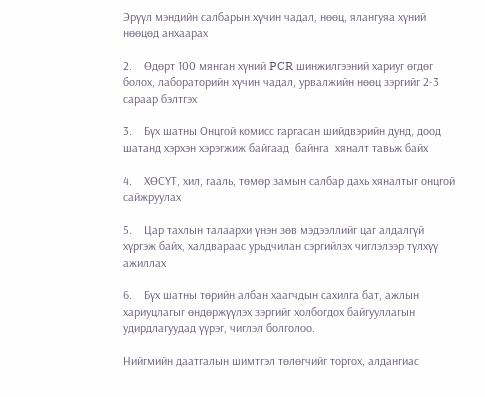Эрүүл мэндийн салбарын хүчин чадал, нөөц, ялангуяа хүний нөөцөд анхаарах

2.    Өдөрт 100 мянган хүний PCR шинжилгээний хариуг өгдөг болох, лабораторийн хүчин чадал, урвалжийн нөөц зэргийг 2-3 сараар бэлтгэх

3.    Бүх шатны Онцгой комисс гаргасан шийдвэрийн дунд, доод шатанд хэрхэн хэрэгжиж байгаад  байнга  хяналт тавьж байх

4.    ХӨСҮТ, хил, гааль, төмөр замын салбар дахь хяналтыг онцгой сайжруулах

5.    Цар тахлын талаархи үнэн зөв мэдээллийг цаг алдалгүй хүргэж байх, халдвараас урьдчилан сэргийлэх чиглэлээр түлхүү ажиллах

6.    Бүх шатны төрийн албан хаагчдын сахилга бат, ажлын хариуцлагыг өндөржүүлэх зэргийг холбогдох байгууллагын удирдлагуудад үүрэг, чиглэл болголоо.

Нийгмийн даатгалын шимтгэл төлөгчийг торгох, алдангиас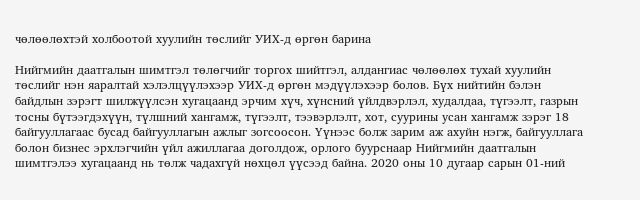чөлөөлөхтэй холбоотой хуулийн төслийг УИХ-д өргөн барина

Нийгмийн даатгалын шимтгэл төлөгчийг торгох шийтгэл, алдангиас чөлөөлөх тухай хуулийн төслийг нэн яаралтай хэлэлцүүлэхээр УИХ-д өргөн мэдүүлэхээр болов. Бүх нийтийн бэлэн байдлын зэрэгт шилжүүлсэн хугацаанд эрчим хүч, хүнсний үйлдвэрлэл, худалдаа, түгээлт, газрын тосны бүтээгдэхүүн, түлшний хангамж, түгээлт, тээвэрлэлт, хот, суурины усан хангамж зэрэг 18 байгууллагаас бусад байгууллагын ажлыг зогсоосон. Үүнээс болж зарим аж ахуйн нэгж, байгууллага болон бизнес эрхлэгчийн үйл ажиллагаа доголдож, орлого буурснаар Нийгмийн даатгалын шимтгэлээ хугацаанд нь төлж чадахгүй нөхцөл үүсээд байна. 2020 оны 10 дугаар сарын 01-ний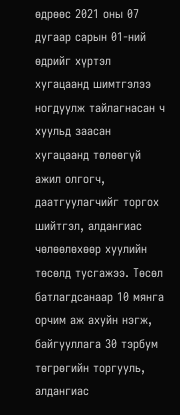өдрөөс 2021 оны 07 дугаар сарын 01-ний өдрийг хүртэл хугацаанд шимтгэлээ ногдуулж тайлагнасан ч хуульд заасан хугацаанд төлөөгүй ажил олгогч, даатгуулагчийг торгох шийтгэл, алдангиас чөлөөлөхөөр хуулийн төсөлд тусгажээ. Төсөл батлагдсанаар 10 мянга орчим аж ахуйн нэгж, байгууллага 30 тэрбум төгрөгийн торгууль, алдангиас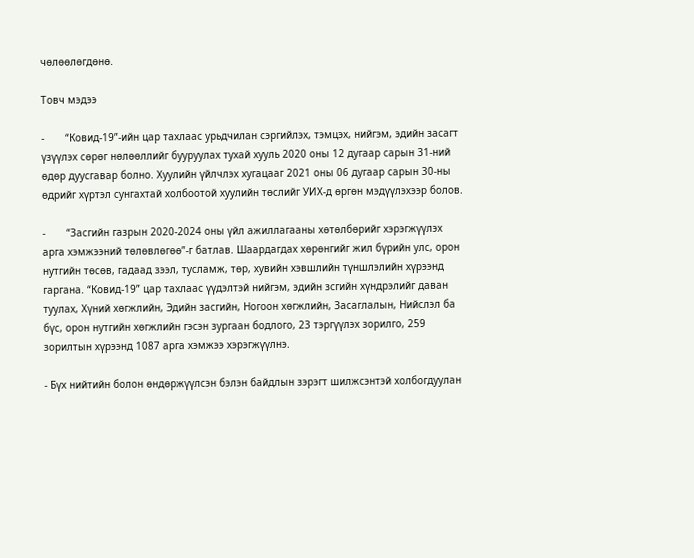чөлөөлөгдөнө.

Товч мэдээ

-       “Ковид-19”-ийн цар тахлаас урьдчилан сэргийлэх, тэмцэх, нийгэм, эдийн засагт үзүүлэх сөрөг нөлөөллийг бууруулах тухай хууль 2020 оны 12 дугаар сарын 31-ний өдөр дуусгавар болно. Хуулийн үйлчлэх хугацааг 2021 оны 06 дугаар сарын 30-ны өдрийг хүртэл сунгахтай холбоотой хуулийн төслийг УИХ-д өргөн мэдүүлэхээр болов.

-       “Засгийн газрын 2020-2024 оны үйл ажиллагааны хөтөлбөрийг хэрэгжүүлэх арга хэмжээний төлөвлөгөө”-г батлав. Шаардагдах хөрөнгийг жил бүрийн улс, орон нутгийн төсөв, гадаад зээл, тусламж, төр, хувийн хэвшлийн түншлэлийн хүрээнд гаргана. “Ковид-19” цар тахлаас үүдэлтэй нийгэм, эдийн зсгийн хүндрэлийг даван туулах, Хүний хөгжлийн, Эдийн засгийн, Ногоон хөгжлийн, Засаглалын, Нийслэл ба бүс, орон нутгийн хөгжлийн гэсэн зургаан бодлого, 23 тэргүүлэх зорилго, 259 зорилтын хүрээнд 1087 арга хэмжээ хэрэгжүүлнэ.

- Бүх нийтийн болон өндөржүүлсэн бэлэн байдлын зэрэгт шилжсэнтэй холбогдуулан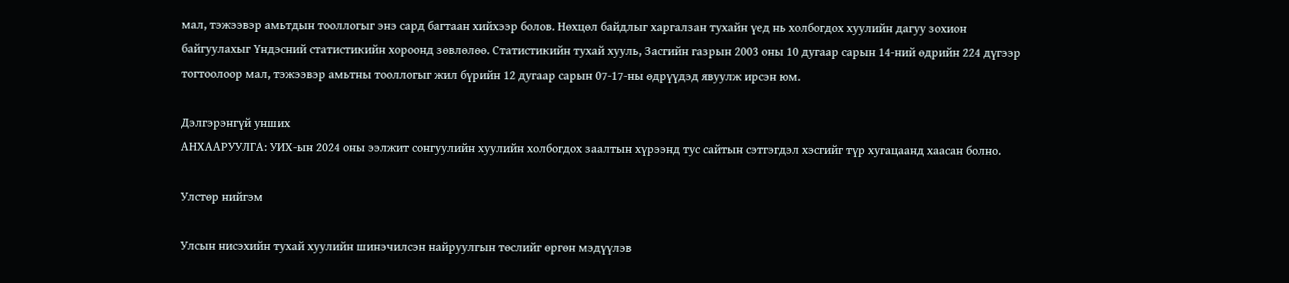мал, тэжээвэр амьтдын тооллогыг энэ сард багтаан хийхээр болов. Нөхцөл байдлыг харгалзан тухайн үед нь холбогдох хуулийн дагуу зохион байгуулахыг Үндэсний статистикийн хороонд зөвлөлөө. Статистикийн тухай хууль, Засгийн газрын 2003 оны 10 дугаар сарын 14-ний өдрийн 224 дүгээр тогтоолоор мал, тэжээвэр амьтны тооллогыг жил бүрийн 12 дугаар сарын 07-17-ны өдрүүдэд явуулж ирсэн юм.

Дэлгэрэнгүй унших
АНХААРУУЛГА: УИХ-ын 2024 оны ээлжит сонгуулийн хуулийн холбогдох заалтын хүрээнд тус сайтын сэтгэгдэл хэсгийг түр хугацаанд хаасан болно.

Улстөр нийгэм

Улсын нисэхийн тухай хуулийн шинэчилсэн найруулгын төслийг өргөн мэдүүлэв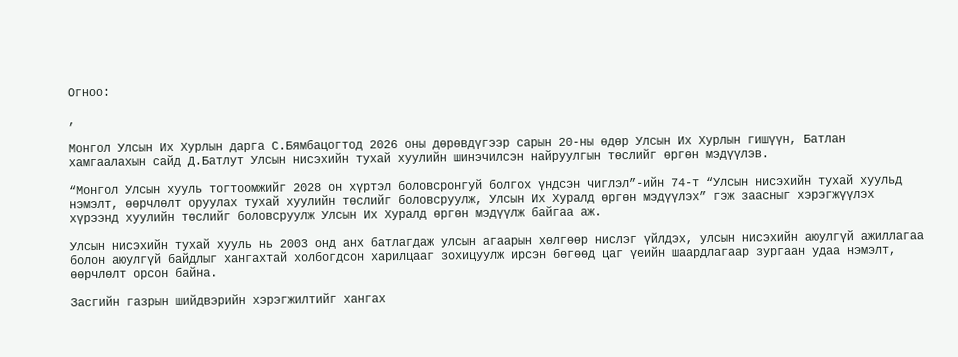Огноо:

,

Монгол Улсын Их Хурлын дарга С.Бямбацогтод 2026 оны дөрөвдүгээр сарын 20-ны өдөр Улсын Их Хурлын гишүүн, Батлан хамгаалахын сайд Д.Батлут Улсын нисэхийн тухай хуулийн шинэчилсэн найруулгын төслийг өргөн мэдүүлэв.

“Монгол Улсын хууль тогтоомжийг 2028 он хүртэл боловсронгуй болгох үндсэн чиглэл”-ийн 74-т “Улсын нисэхийн тухай хуульд нэмэлт, өөрчлөлт оруулах тухай хуулийн төслийг боловсруулж, Улсын Их Хуралд өргөн мэдүүлэх” гэж заасныг хэрэгжүүлэх хүрээнд хуулийн төслийг боловсруулж Улсын Их Хуралд өргөн мэдүүлж байгаа аж.

Улсын нисэхийн тухай хууль нь 2003 онд анх батлагдаж улсын агаарын хөлгөөр нислэг үйлдэх, улсын нисэхийн аюулгүй ажиллагаа болон аюулгүй байдлыг хангахтай холбогдсон харилцааг зохицуулж ирсэн бөгөөд цаг үеийн шаардлагаар зургаан удаа нэмэлт, өөрчлөлт орсон байна.

Засгийн газрын шийдвэрийн хэрэгжилтийг хангах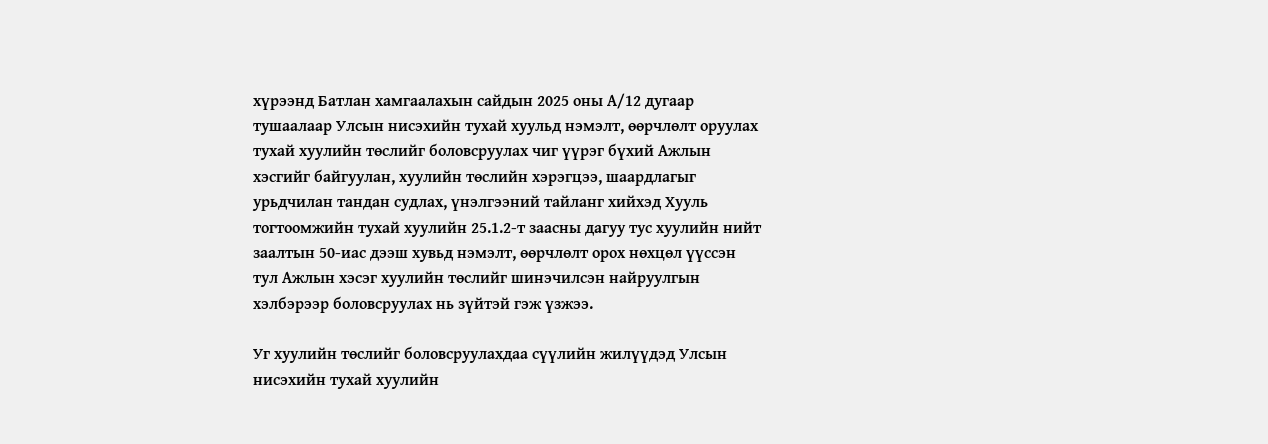хүрээнд Батлан хамгаалахын сайдын 2025 оны А/12 дугаар тушаалаар Улсын нисэхийн тухай хуульд нэмэлт, өөрчлөлт оруулах тухай хуулийн төслийг боловсруулах чиг үүрэг бүхий Ажлын хэсгийг байгуулан, хуулийн төслийн хэрэгцээ, шаардлагыг урьдчилан тандан судлах, үнэлгээний тайланг хийхэд Хууль тогтоомжийн тухай хуулийн 25.1.2-т заасны дагуу тус хуулийн нийт заалтын 50-иас дээш хувьд нэмэлт, өөрчлөлт орох нөхцөл үүссэн тул Ажлын хэсэг хуулийн төслийг шинэчилсэн найруулгын хэлбэрээр боловсруулах нь зүйтэй гэж үзжээ.

Уг хуулийн төслийг боловсруулахдаа сүүлийн жилүүдэд Улсын нисэхийн тухай хуулийн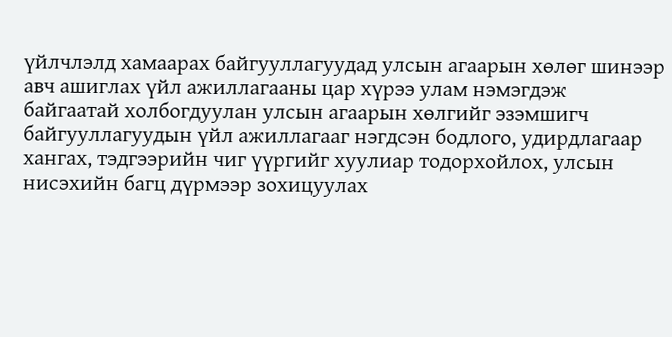үйлчлэлд хамаарах байгууллагуудад улсын агаарын хөлөг шинээр авч ашиглах үйл ажиллагааны цар хүрээ улам нэмэгдэж байгаатай холбогдуулан улсын агаарын хөлгийг эзэмшигч байгууллагуудын үйл ажиллагааг нэгдсэн бодлого, удирдлагаар хангах, тэдгээрийн чиг үүргийг хуулиар тодорхойлох, улсын нисэхийн багц дүрмээр зохицуулах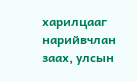харилцааг нарийвчлан заах, улсын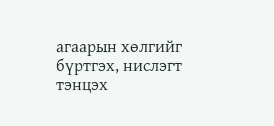агаарын хөлгийг бүртгэх, нислэгт тэнцэх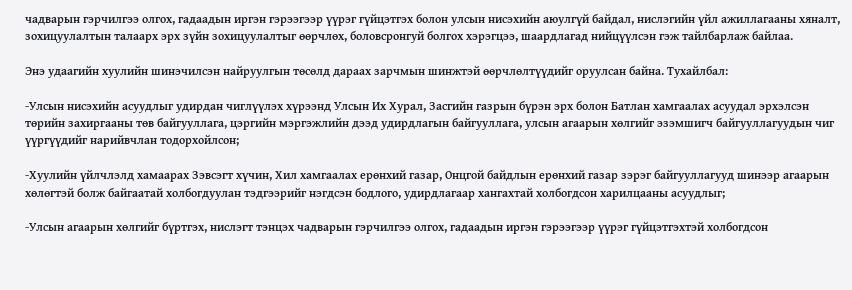чадварын гэрчилгээ олгох, гадаадын иргэн гэрээгээр үүрэг гүйцэтгэх болон улсын нисэхийн аюулгүй байдал, нислэгийн үйл ажиллагааны хяналт, зохицуулалтын талаарх эрх зүйн зохицуулалтыг өөрчлөх, боловсронгуй болгох хэрэгцээ, шаардлагад нийцүүлсэн гэж тайлбарлаж байлаа.

Энэ удаагийн хуулийн шинэчилсэн найруулгын төсөлд дараах зарчмын шинжтэй өөрчлөлтүүдийг оруулсан байна. Тухайлбал:

-Улсын нисэхийн асуудлыг удирдан чиглүүлэх хүрээнд Улсын Их Хурал, Засгийн газрын бүрэн эрх болон Батлан хамгаалах асуудал эрхэлсэн төрийн захиргааны төв байгууллага, цэргийн мэргэжлийн дээд удирдлагын байгууллага, улсын агаарын хөлгийг эзэмшигч байгууллагуудын чиг үүргүүдийг нарийвчлан тодорхойлсон;

-Хуулийн үйлчлэлд хамаарах Зэвсэгт хүчин, Хил хамгаалах ерөнхий газар, Онцгой байдлын ерөнхий газар зэрэг байгууллагууд шинээр агаарын хөлөгтэй болж байгаатай холбогдуулан тэдгээрийг нэгдсэн бодлого, удирдлагаар хангахтай холбогдсон харилцааны асуудлыг;

-Улсын агаарын хөлгийг бүртгэх, нислэгт тэнцэх чадварын гэрчилгээ олгох, гадаадын иргэн гэрээгээр үүрэг гүйцэтгэхтэй холбогдсон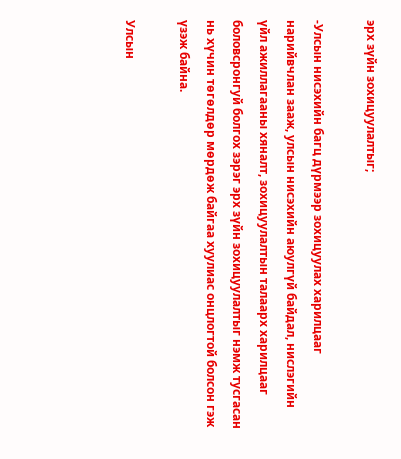эрх зүйн зохицуулалтыг;

-Улсын нисэхийн багц дүрмээр зохицуулах харилцааг нарийвчлан зааж, улсын нисэхийн аюулгүй байдал, нислэгийн үйл ажиллагааны хяналт, зохицуулалтын талаарх харилцааг боловсронгуй болгох зэрэг эрх зүйн зохицуулалтыг нэмж тусгасан нь хүчин төгөлдөр мөрдөж байгаа хуулиас онцлогтой болсон гэж үзэж байна.

Улсын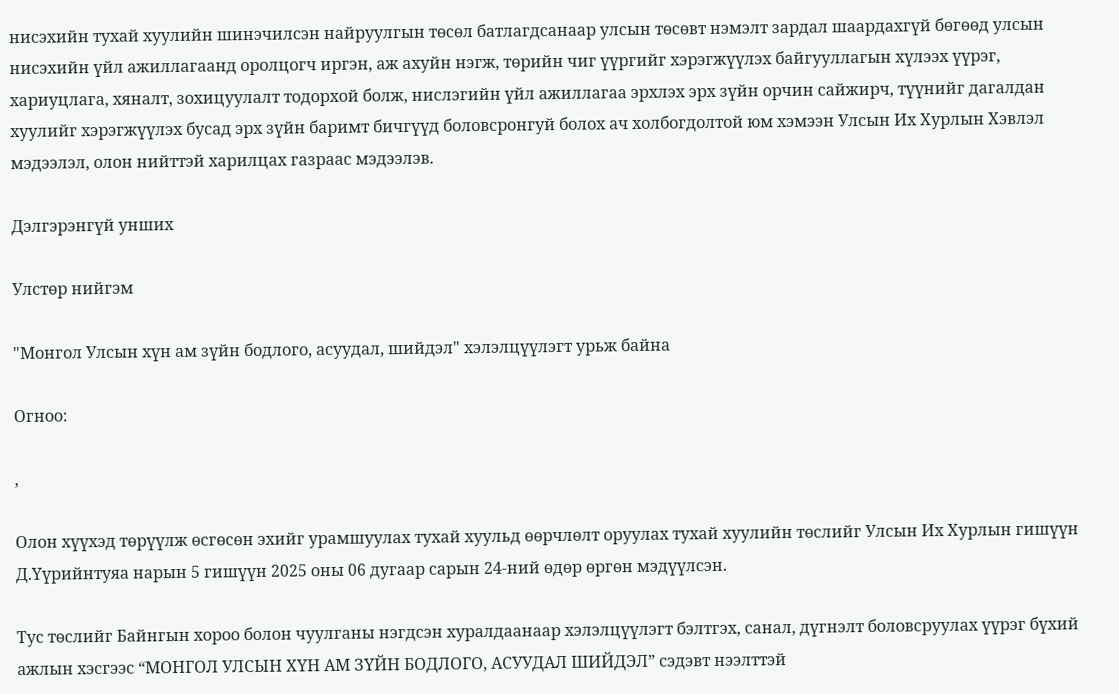нисэхийн тухай хуулийн шинэчилсэн найруулгын төсөл батлагдсанаар улсын төсөвт нэмэлт зардал шаардахгүй бөгөөд улсын нисэхийн үйл ажиллагаанд оролцогч иргэн, аж ахуйн нэгж, төрийн чиг үүргийг хэрэгжүүлэх байгууллагын хүлээх үүрэг, хариуцлага, хяналт, зохицуулалт тодорхой болж, нислэгийн үйл ажиллагаа эрхлэх эрх зүйн орчин сайжирч, түүнийг дагалдан хуулийг хэрэгжүүлэх бусад эрх зүйн баримт бичгүүд боловсронгуй болох ач холбогдолтой юм хэмээн Улсын Их Хурлын Хэвлэл мэдээлэл, олон нийттэй харилцах газраас мэдээлэв.

Дэлгэрэнгүй унших

Улстөр нийгэм

"Монгол Улсын хүн ам зүйн бодлого, асуудал, шийдэл" хэлэлцүүлэгт урьж байна

Огноо:

,

Олон хүүхэд төрүүлж өсгөсөн эхийг урамшуулах тухай хуульд өөрчлөлт оруулах тухай хуулийн төслийг Улсын Их Хурлын гишүүн Д.Үүрийнтуяа нарын 5 гишүүн 2025 оны 06 дугаар сарын 24-ний өдөр өргөн мэдүүлсэн.

Тус төслийг Байнгын хороо болон чуулганы нэгдсэн хуралдаанаар хэлэлцүүлэгт бэлтгэх, санал, дүгнэлт боловсруулах үүрэг бүхий ажлын хэсгээс “МОНГОЛ УЛСЫН ХҮН АМ ЗҮЙН БОДЛОГО, АСУУДАЛ ШИЙДЭЛ” сэдэвт нээлттэй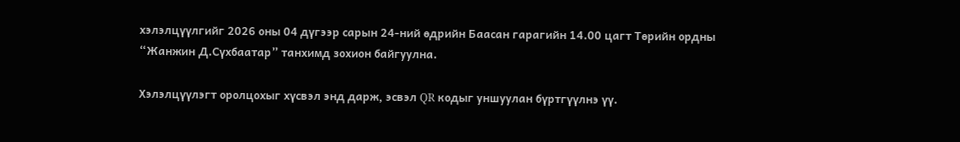хэлэлцүүлгийг 2026 оны 04 дүгээр сарын 24-ний өдрийн Баасан гарагийн 14.00 цагт Төрийн ордны “Жанжин Д.Сүхбаатар” танхимд зохион байгуулна.

Хэлэлцүүлэгт оролцохыг хүсвэл энд дарж, эсвэл QR кодыг уншуулан бүртгүүлнэ үү.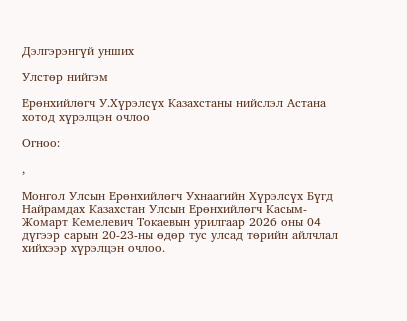Дэлгэрэнгүй унших

Улстөр нийгэм

Ерөнхийлөгч У.Хүрэлсүх Казахстаны нийслэл Астана хотод хүрэлцэн очлоо

Огноо:

,

Монгол Улсын Ерөнхийлөгч Ухнаагийн Хүрэлсүх Бүгд Найрамдах Казахстан Улсын Ерөнхийлөгч Касым-Жомарт Кемелевич Токаевын урилгаар 2026 оны 04 дүгээр сарын 20-23-ны өдөр тус улсад төрийн айлчлал хийхээр хүрэлцэн очлоо.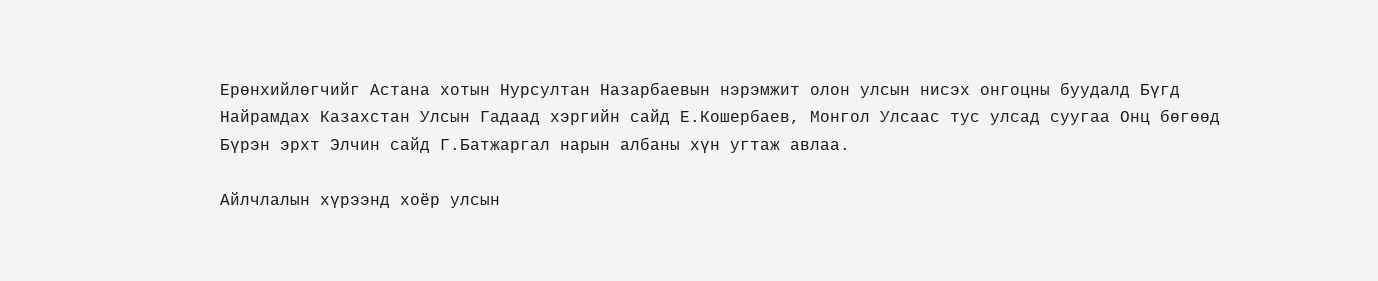Ерөнхийлөгчийг Астана хотын Нурсултан Назарбаевын нэрэмжит олон улсын нисэх онгоцны буудалд Бүгд Найрамдах Казахстан Улсын Гадаад хэргийн сайд Е.Кошербаев, Монгол Улсаас тус улсад суугаа Онц бөгөөд Бүрэн эрхт Элчин сайд Г.Батжаргал нарын албаны хүн угтаж авлаа.

Айлчлалын хүрээнд хоёр улсын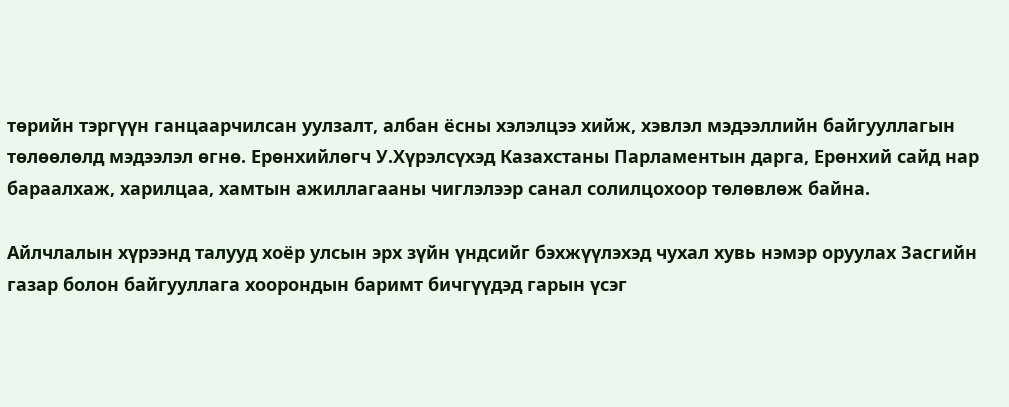төрийн тэргүүн ганцаарчилсан уулзалт, албан ёсны хэлэлцээ хийж, хэвлэл мэдээллийн байгууллагын төлөөлөлд мэдээлэл өгнө. Ерөнхийлөгч У.Хүрэлсүхэд Казахстаны Парламентын дарга, Ерөнхий сайд нар бараалхаж, харилцаа, хамтын ажиллагааны чиглэлээр санал солилцохоор төлөвлөж байна.

Айлчлалын хүрээнд талууд хоёр улсын эрх зүйн үндсийг бэхжүүлэхэд чухал хувь нэмэр оруулах Засгийн газар болон байгууллага хоорондын баримт бичгүүдэд гарын үсэг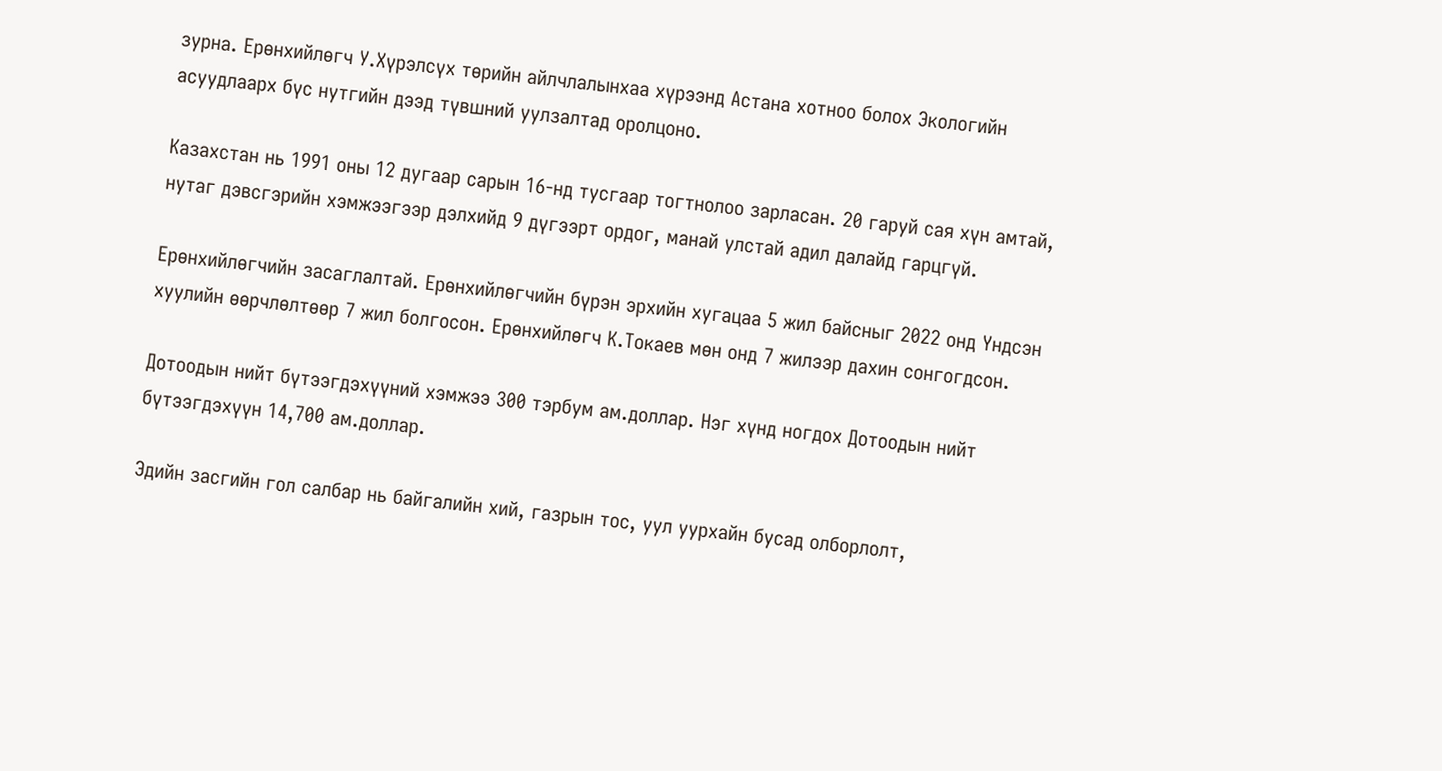зурна. Ерөнхийлөгч У.Хүрэлсүх төрийн айлчлалынхаа хүрээнд Астана хотноо болох Экологийн асуудлаарх бүс нутгийн дээд түвшний уулзалтад оролцоно.

Казахстан нь 1991 оны 12 дугаар сарын 16-нд тусгаар тогтнолоо зарласан. 20 гаруй сая хүн амтай, нутаг дэвсгэрийн хэмжээгээр дэлхийд 9 дүгээрт ордог, манай улстай адил далайд гарцгүй.

Ерөнхийлөгчийн засаглалтай. Ерөнхийлөгчийн бүрэн эрхийн хугацаа 5 жил байсныг 2022 онд Үндсэн хуулийн өөрчлөлтөөр 7 жил болгосон. Ерөнхийлөгч К.Токаев мөн онд 7 жилээр дахин сонгогдсон.

Дотоодын нийт бүтээгдэхүүний хэмжээ 300 тэрбум ам.доллар. Нэг хүнд ногдох Дотоодын нийт бүтээгдэхүүн 14,700 ам.доллар.

Эдийн засгийн гол салбар нь байгалийн хий, газрын тос, уул уурхайн бусад олборлолт,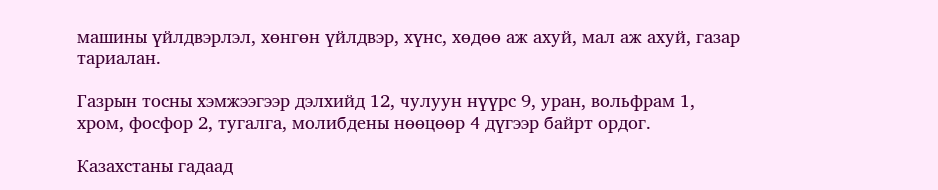машины үйлдвэрлэл, хөнгөн үйлдвэр, хүнс, хөдөө аж ахуй, мал аж ахуй, газар тариалан.

Газрын тосны хэмжээгээр дэлхийд 12, чулуун нүүрс 9, уран, вольфрам 1, хром, фосфор 2, тугалга, молибдены нөөцөөр 4 дүгээр байрт ордог.

Казахстаны гадаад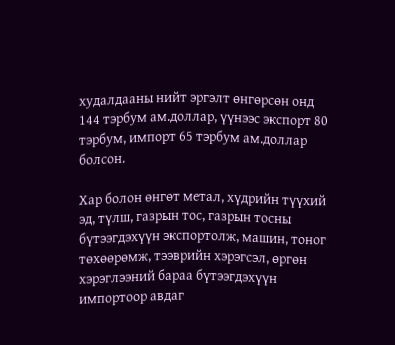худалдааны нийт эргэлт өнгөрсөн онд 144 тэрбум ам.доллар, үүнээс экспорт 80 тэрбум, импорт 65 тэрбум ам.доллар болсон.

Хар болон өнгөт метал, хүдрийн түүхий эд, түлш, газрын тос, газрын тосны бүтээгдэхүүн экспортолж, машин, тоног төхөөрөмж, тээврийн хэрэгсэл, өргөн хэрэглээний бараа бүтээгдэхүүн импортоор авдаг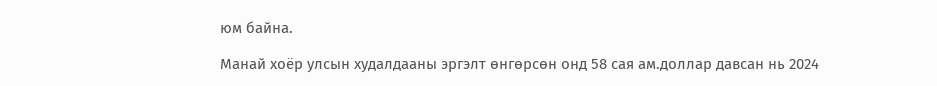юм байна.

Манай хоёр улсын худалдааны эргэлт өнгөрсөн онд 58 сая ам.доллар давсан нь 2024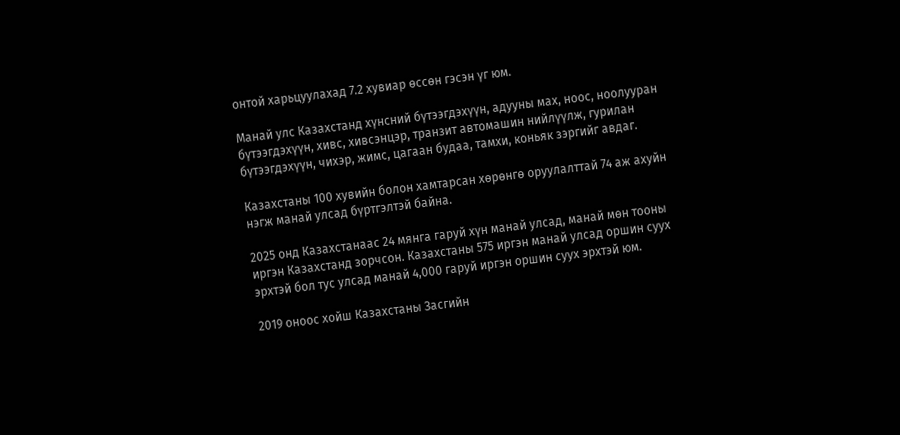онтой харьцуулахад 7.2 хувиар өссөн гэсэн үг юм.

Манай улс Казахстанд хүнсний бүтээгдэхүүн, адууны мах, ноос, ноолууран бүтээгдэхүүн, хивс, хивсэнцэр, транзит автомашин нийлүүлж, гурилан бүтээгдэхүүн, чихэр, жимс, цагаан будаа, тамхи, коньяк зэргийг авдаг.

Казахстаны 100 хувийн болон хамтарсан хөрөнгө оруулалттай 74 аж ахуйн нэгж манай улсад бүртгэлтэй байна.

2025 онд Казахстанаас 24 мянга гаруй хүн манай улсад, манай мөн тооны иргэн Казахстанд зорчсон. Казахстаны 575 иргэн манай улсад оршин суух эрхтэй бол тус улсад манай 4,000 гаруй иргэн оршин суух эрхтэй юм.

2019 оноос хойш Казахстаны Засгийн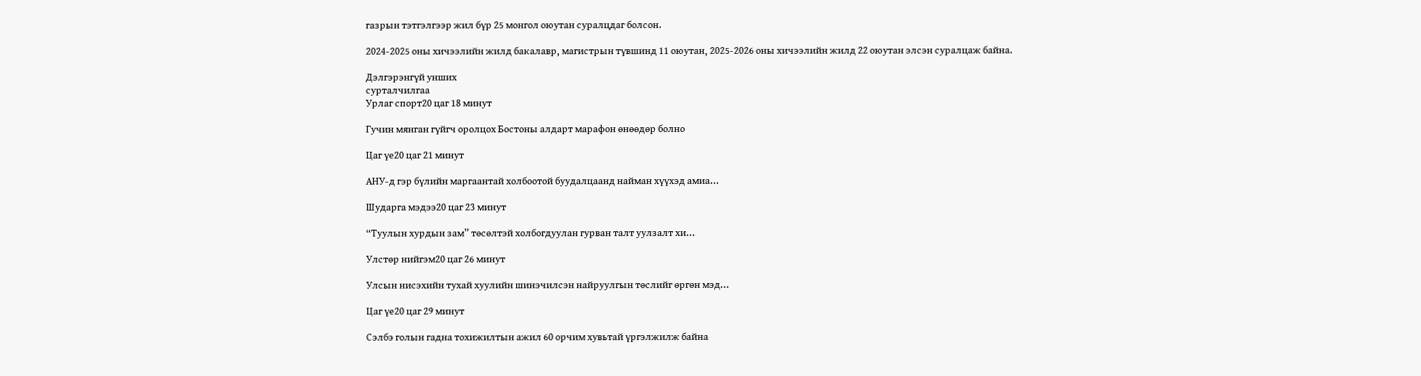газрын тэтгэлгээр жил бүр 25 монгол оюутан суралцдаг болсон.

2024-2025 оны хичээлийн жилд бакалавр, магистрын түвшинд 11 оюутан, 2025-2026 оны хичээлийн жилд 22 оюутан элсэн суралцаж байна.

Дэлгэрэнгүй унших
сурталчилгаа
Урлаг спорт20 цаг 18 минут

Гучин мянган гүйгч оролцох Бостоны алдарт марафон өнөөдөр болно

Цаг үе20 цаг 21 минут

АНУ-д гэр бүлийн маргаантай холбоотой буудалцаанд найман хүүхэд амиа...

Шударга мэдээ20 цаг 23 минут

“Туулын хурдын зам” төсөлтэй холбогдуулан гурван талт уулзалт хи...

Улстөр нийгэм20 цаг 26 минут

Улсын нисэхийн тухай хуулийн шинэчилсэн найруулгын төслийг өргөн мэд...

Цаг үе20 цаг 29 минут

Сэлбэ голын гадна тохижилтын ажил 60 орчим хувьтай үргэлжилж байна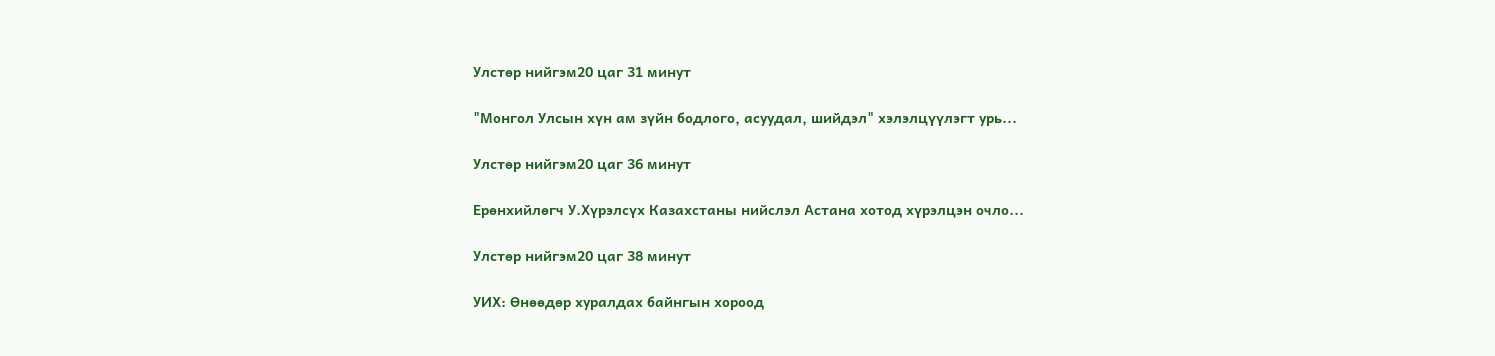Улстөр нийгэм20 цаг 31 минут

"Монгол Улсын хүн ам зүйн бодлого, асуудал, шийдэл" хэлэлцүүлэгт урь...

Улстөр нийгэм20 цаг 36 минут

Ерөнхийлөгч У.Хүрэлсүх Казахстаны нийслэл Астана хотод хүрэлцэн очло...

Улстөр нийгэм20 цаг 38 минут

УИХ: Өнөөдөр хуралдах байнгын хороод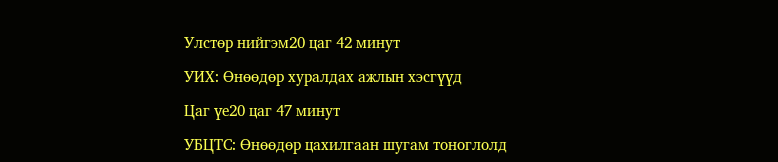Улстөр нийгэм20 цаг 42 минут

УИХ: Өнөөдөр хуралдах ажлын хэсгүүд

Цаг үе20 цаг 47 минут

УБЦТС: Өнөөдөр цахилгаан шугам тоноглолд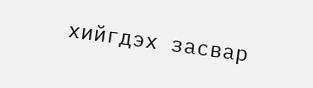хийгдэх засвар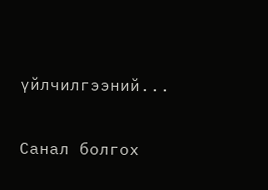үйлчилгээний...

Санал болгох